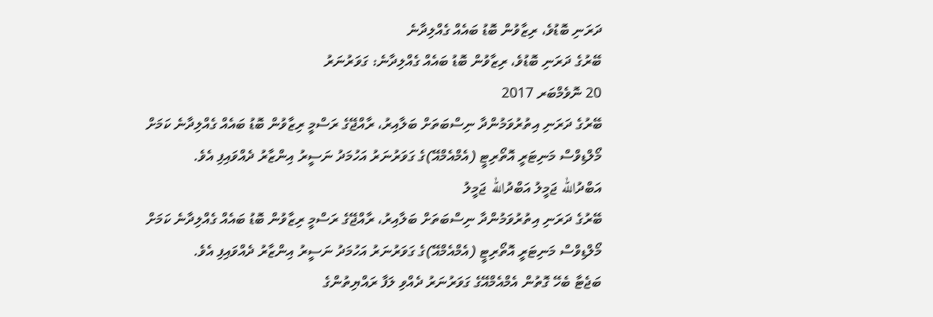ދަރަނި ބޮޑުވެ، ރިޒާވުން ބޮޑު ބައެއް ގެއްލިދާނެ
ބޭރުގެ ދަރަނި ބޮޑުވެ، ރިޒާވުން ބޮޑު ބައެއް ގެއްލިދާނެ: ގަވަރުނަރު
20 ނޮވެމްބަރ 2017
ބޭރުގެ ދަރަނި އިތުރުވަމުންދާ ނިސްބަތަށް ބަލާއިރު، ރާއްޖޭގެ ރަސްމީ ރިޒާވުން ބޮޑު ބައެއް ގެއްލިދާނެ ކަމަށް މޯލްޑިވްސް މަނިޓަރީ އޮތޯރިޓީ (އެމްއެމްއޭ)ގެ ގަވަރުނަރު އަހުމަދު ނަސީރު އިންޒާރު ދެއްވައިފި އެވެ.
އަބްދުالله ޖަމީލު އަބްދުالله ޖަމީލު
ބޭރުގެ ދަރަނި އިތުރުވަމުންދާ ނިސްބަތަށް ބަލާއިރު، ރާއްޖޭގެ ރަސްމީ ރިޒާވުން ބޮޑު ބައެއް ގެއްލިދާނެ ކަމަށް މޯލްޑިވްސް މަނިޓަރީ އޮތޯރިޓީ (އެމްއެމްއޭ)ގެ ގަވަރުނަރު އަހުމަދު ނަސީރު އިންޒާރު ދެއްވައިފި އެވެ.
ބަޖެޓާ ބެހޭ ގޮތުން އެމްއެމްއޭގެ ގަވަރުނަރު ދެއްވި ލަފާ ރައްޔިތުންގެ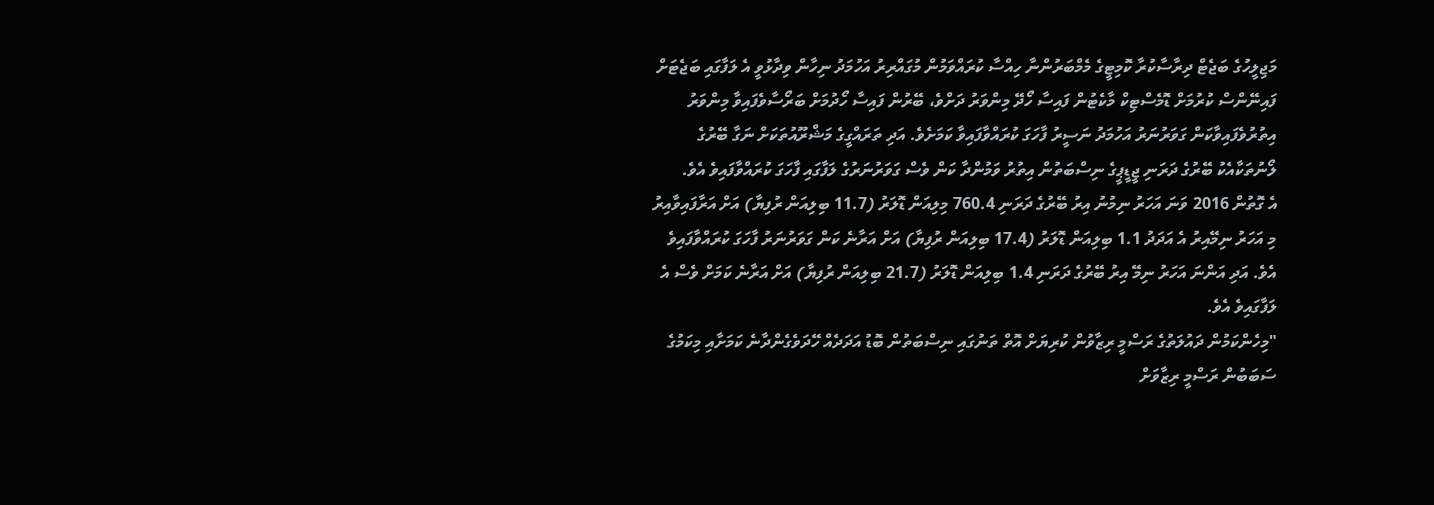މަޖިލީހުގެ ބަޖެޓް ދިރާސާކުރާ ކޮމިޓީގެ މެމްބަރުންނާ ހިއްސާ ކުރައްވަމުން މުގައްރިރު އަހުމަދު ނިހާން ވިދާޅުވީ އެ ލަފާގައި ބަޖެޓަށް ފައިނޭންސް ކުރުމަށް ޑޮމެސްޓިކް މާކެޓުން ފައިސާ ހޯދޭ މިންވަރު ދަށްވެ، ބޭރުން ފައިސާ ހޯދުމަށް ބަރޯސާވެފައިވާ މިންވަރު އިތުރުވެފައިވާކަން ގަވަރުނަރު އަހުމަދު ނަސީރު ފާހަގަ ކުރައްވާފައިވާ ކަމަށެވެ. އަދި ތަރައްގީގެ މަޝްރޫއުތަކަށް ނަގާ ބޭރުގެ ލޯނުތަކާއެކު ބޭރުގެ ދަރަނި ޖީޑީޕީގެ ނިސްބަތުން އިތުރު ވަމުންދާ ކަން ވެސް ގަވަރުނަރުގެ ލަފާގައި ފާހަގަ ކުރައްވާފައިވެ އެވެ.
އެ ގޮތުން 2016 ވަނަ އަހަރު ނިމުނު އިރު ބޭރުގެ ދަރަނި 760.4 މިލިއަން ޑޮލަރު (11.7 ބިލިއަން ރުފިޔާ) އަށް އަރާފައިވާއިރު މި އަހަރު ނިމޭއިރު އެ އަދަދު 1.1 ބިލިއަން ޑޮލަރު (17.4 ބިލިއަން ރުފިޔާ) އަށް އަރާނެ ކަން ގަވަރުނަރު ފާހަގަ ކުރައްވާފައިވެ އެވެ. އަދި އަންނަ އަހަރު ނިމޭ އިރު ބޭރުގެ ދަރަނި 1.4 ބިލިއަން ޑޮލަރު (21.7 ބިލިއަން ރުފިޔާ) އަށް އަރާނެ ކަމަށް ވެސް އެ ލަފާގައިވެ އެވެ.
"މިހެންކަމުން ދައުލަތުގެ ރަސްމީ ރިޒާވުން ކުރިޔަށް އޮތް ތަނުގައި ނިސްބަތުން ބޮޑު އަދަދެއް ހޭދަވެގެންދާނެ ކަމަށާއި މިކަމުގެ ސަބަބުން ރަސްމީ ރިޒާވަށް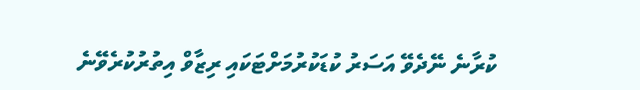ކުރާނެ ނޭދެވޭ އަސަރު ކުޑަކުރުމަށްޓަކައި ރިޒާވް އިތުރުކުރެވޭނެ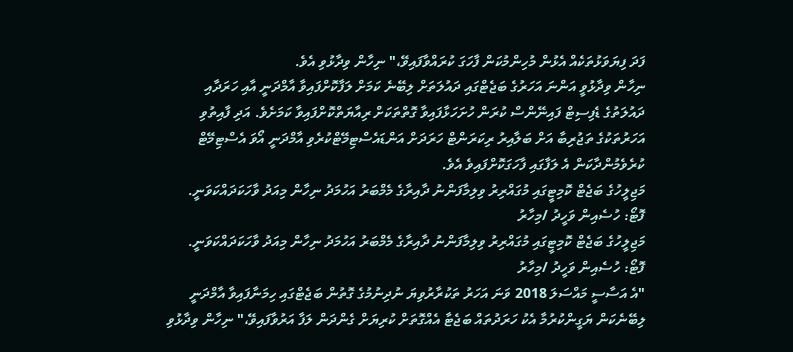ފަދަ ފިޔަވަޅުތަކެއް އެޅުން މުހިންމުކަން ފާހަގަ ކުރައްވާފައިވޭ،" ނިހާން ވިދާޅުވި އެވެ.
ނިހާން ވިދާޅުވީ އަންނަ އަހަރުގެ ބަޖެޓްގައި ދައުލަތަށް ލިބޭނެ ކަމަށް ލަފާކޮށްފައިވާ އާމްދަނީ އާއި ހަރަދާއި ދައުލަތުގެ ޑެފިސިޓް ފައިނޭންސް ކުރަން ހުށަހަޅާފައިވާ ގޮތްތަކަށް ރިއާޔަތްކޮށްފައިވާ ކަމަށެވެ. އަދި ފާއިތުވި އަހަރުތަކުގެ ތަޖުރިބާ އަށް ބަލާއިރު ރިކަރަންޓް ހަރަދަށް އަންޑައެސްޓިމޭޓްކުރެވި އާމްދަނީ އޯވަ އެސްޓިމޭޓް ކުރެވެމުންދާކަން އެ ލަފާގައި ފާހަގަކޮށްފައިވެ އެވެ.
މަޖިލީހުގެ ބަޖެޓް ކޮމިޓީގައި މުގައްރިރު ވިލިމާފަންނު ދާއިރާގެ މެމްބަރު އަހުމަދު ނިހާން މިއަދު ވާހަކަދައްކަވަނީ. ފޮޓޯ: ހުސެއިން ވަހީދު /މިހާރު
މަޖިލީހުގެ ބަޖެޓް ކޮމިޓީގައި މުގައްރިރު ވިލިމާފަންނު ދާއިރާގެ މެމްބަރު އަހުމަދު ނިހާން މިއަދު ވާހަކަދައްކަވަނީ. ފޮޓޯ: ހުސެއިން ވަހީދު /މިހާރު
"އެ އަސާސީ މައްސަލަ 2018 ވަނަ އަހަރު ތަކުރާރުވިޔަ ނުދިނުމުގެ ގޮތުން ބަޖެޓްގައި ހިމަނާފައިވާ އާމްދަނީ ލިބޭނެކަން ޔަގީންކުރުމާ އެކު ހަރަދުތައް ބަޖެޓާ އެއްގޮތަށް ކުރިޔަށް ގެންދަން ލަފާ އަރުވާފައިވޭ،" ނިހާން ވިދާޅުވި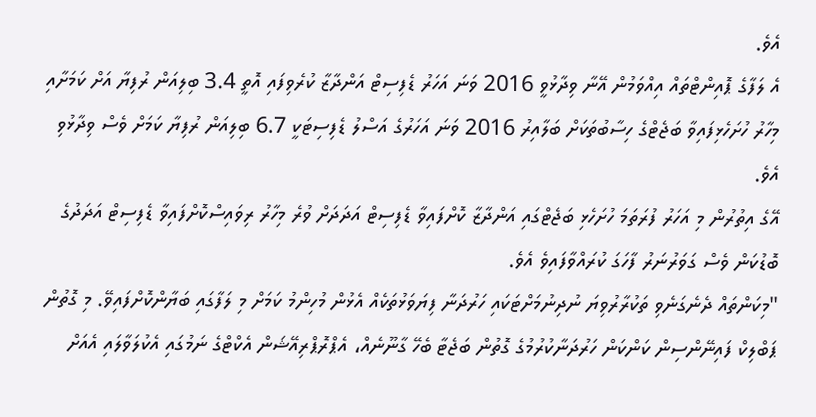އެވެ.
އެ ލަފާގެ ޕޮއިންޓްތައް އިއްވަމުން އޭނާ ވިދާޅުވީ 2016 ވަނަ އަހަރު ޑެފިސިޓް އަންދާޒާ ކުރެވިފައި އޮތީ 3.4 ބިލިއަން ރުފިޔާ އަށް ކަމަށާއި މިހާރު ހުށަހެޅިފައިވާ ބަޖެޓްގެ ހިސާބުތަކަށް ބަލާއިރު 2016 ވަނަ އަހަރުގެ އަސްލު ޑެފިސިޓަކީ 6.7 ބިލިއަން ރުފިޔާ ކަމަށް ވެސް ވިދާޅުވި އެވެ.
އޭގެ އިތުރުން މި އަހަރު ފުރަތަމަ ހުށަހެޅި ބަޖެޓްގައި އަންދާޒާ ކޮށްފައިވާ ޑެފިސިޓް އަދަދަށް ވުރެ މިހާރު ރިވައިސްކޮށްފައިވާ ޑެފިސިޓް އަދަދުގެ ބޮޑުކަން ވެސް ގަވަރުނަރު ފާހަގަ ކުރައްވާފައިވެ އެވެ.
"މިކަންތައް ދެނެގަނެވި ތަކުރާރުވިޔަ ނުދިނުމަށްޓަކައި ހަރުދަނާ ފިޔަވަޅުތަކެއް އެޅުން މުހިންމު ކަމަށް މި ލަފާގައި ބަޔާންކޮށްފައިވޭ. މި ގޮތުން ޕަބްލިކް ފައިނޭންސިން ކަންކަން ހަރުދަނާކުރުމުގެ ގޮތުން ބަޖެޓާ ބެހޭ ގާނޫނެއް، އެޕްރޮޕްރިއޭޝަން އެކްޓްގެ ނަމުގައި އެކުލަވާލައި އެއަށް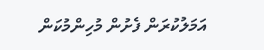އަމަލުކުރަން ފެށުން މުހިންމުކަން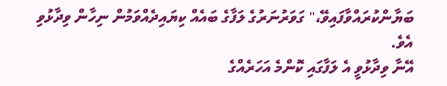ބަޔާންކުރައްވާފައިވޭ،" ގަވަރުނަރުގެ ލަފާގެ ބައެއް ކިޔައިދެއްވަމުން ނިހާން ވިދާޅުވި އެވެ.
އޭނާ ވިދާޅުވީ އެ ލަފާގައި ކޮންމެ އަހަރެއްގެ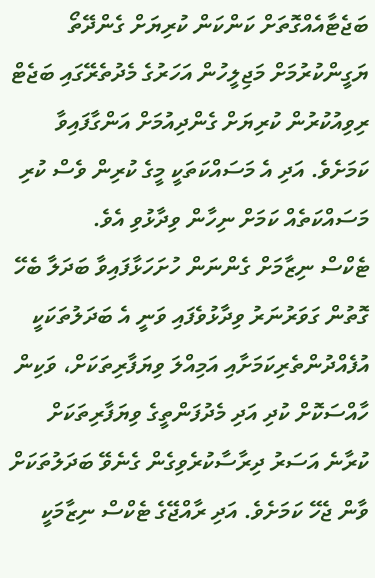ބަޖެޓާއެއްގޮތަށް ކަންކަން ކުރިޔަށް ގެންދޭތޯ ޔަގީންކުރުމަށް މަޖިލީހުން އަހަރުގެ މެދުތެރޭގައި ބަޖެޓް ރިވިއުކުރުން ކުރިޔަށް ގެންދިއުމަށް އަންގާފައިވާ ކަމަށެވެ. އަދި އެ މަސައްކަތަކީ މީގެ ކުރިން ވެސް ކުރި މަސައްކަތެއް ކަމަށް ނިހާން ވިދާޅުވި އެވެ.
ޓެކްސް ނިޒާމަށް ގެންނަން ހުށަހަޅާފައިވާ ބަދަލާ ބެހޭ ގޮތުން ގަވަރުނަރު ވިދާޅުވެފައި ވަނީ އެ ބަދަލުތަކަކީ އުފެއްދުންތެރިކަމަށާއި އަމިއްލަ ވިޔަފާރިތަކަށް، ވަކިން ހާއްސަކޮށް ކުދި އަދި މެދުފަންތީގެ ވިޔަފާރިތަކަށް ކުރާނެ އަސަރު ދިރާސާކުރެވިގެން ގެނެވޭ ބަދަލުތަކަށް ވާން ޖެހޭ ކަމަށެވެ. އަދި ރާއްޖޭގެ ޓެކްސް ނިޒާމަކީ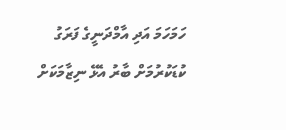ހަމަހަމަ އަދި އާމްދަނީގެ ފަރަގު ކުޑަކުރުމަށް ބާރު އެޅޭ ނިޒާމަކަށް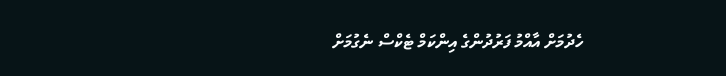ހެދުމަށް އާއްމު ފަރުދުންގެ އިންކަމް ޓެކްސް ނެގުމަށް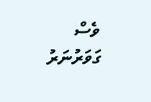ވެސް ގަވަރުނަރު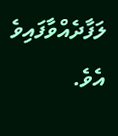ލަފާދެއްވާފައިވެ އެވެ.